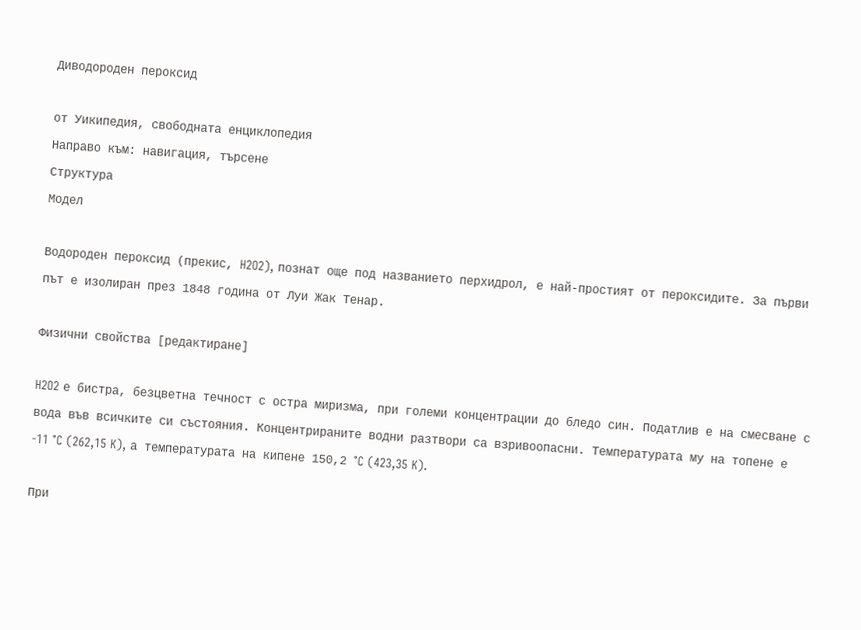Диводороден пероксид

от Уикипедия, свободната енциклопедия
Направо към: навигация, търсене
Структура
Модел

Водороден пероксид (прекис, H2O2), познат още под названието перхидрол, е най-простият от пероксидите. За първи път е изолиран през 1848 година от Луи Жак Тенар.

Физични свойства [редактиране]

H2O2 е бистра, безцветна течност с остра миризма, при големи концентрации до бледо син. Податлив е на смесване с вода във всичките си състояния. Концентрираните водни разтвори са взривоопасни. Температурата му на топене е -11 °C (262,15 K), а температурата на кипене 150,2 °C (423,35 K).

При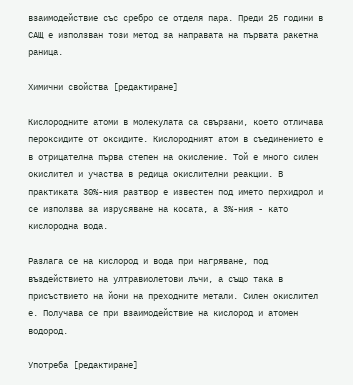взаимодействие със сребро се отделя пара. Преди 25 години в САЩ е използван този метод за направата на първата ракетна раница.

Химични свойства [редактиране]

Кислородните атоми в молекулата са свързани, което отличава пероксидите от оксидите. Кислородният атом в съединението е в отрицателна първа степен на окисление. Той е много силен окислител и участва в редица окислителни реакции. В практиката 30%-ния разтвор е известен под името перхидрол и се използва за изрусяване на косата, а 3%-ния - като кислородна вода.

Разлага се на кислород и вода при нагряване, под въздействието на ултравиолетови лъчи, а също така в присъствието на йони на преходните метали. Силен окислител е. Получава се при взаимодействие на кислород и атомен водород.

Употреба [редактиране]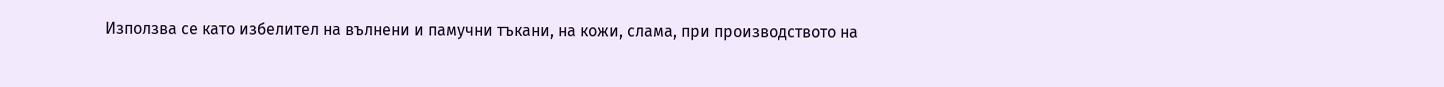Използва се като избелител на вълнени и памучни тъкани, на кожи, слама, при производството на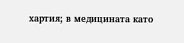хартия; в медицината като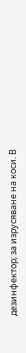дезинфектор; за изрусяване на коси. В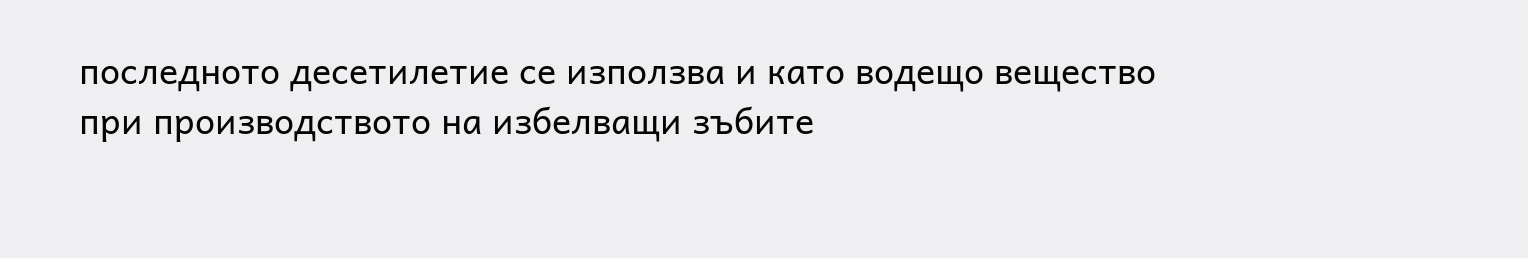последното десетилетие се използва и като водещо вещество при производството на избелващи зъбите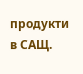продукти в САЩ.